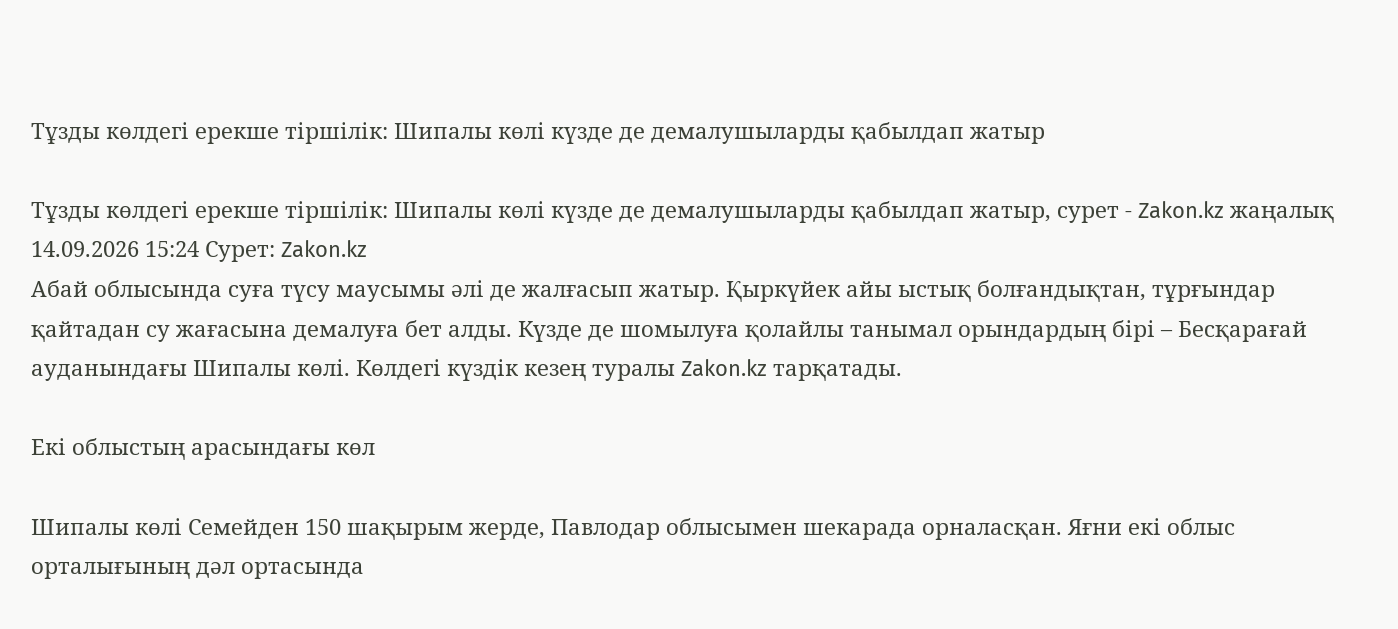Тұзды көлдегі ерекше тіршілік: Шипалы көлі күзде де демалушыларды қабылдап жатыр

Тұзды көлдегі ерекше тіршілік: Шипалы көлі күзде де демалушыларды қабылдап жатыр, сурет - Zakon.kz жаңалық 14.09.2026 15:24 Сурет: Zakon.kz
Абай облысында суға түсу маусымы әлі де жалғасып жатыр. Қыркүйек айы ыстық болғандықтан, тұрғындар қайтадан су жағасына демалуға бет алды. Күзде де шомылуға қолайлы танымал орындардың бірі – Бесқарағай ауданындағы Шипалы көлі. Көлдегі күздік кезең туралы Zakon.kz тарқатады.

Екі облыстың арасындағы көл

Шипалы көлі Семейден 150 шақырым жерде, Павлодар облысымен шекарада орналасқан. Яғни екі облыс орталығының дәл ортасында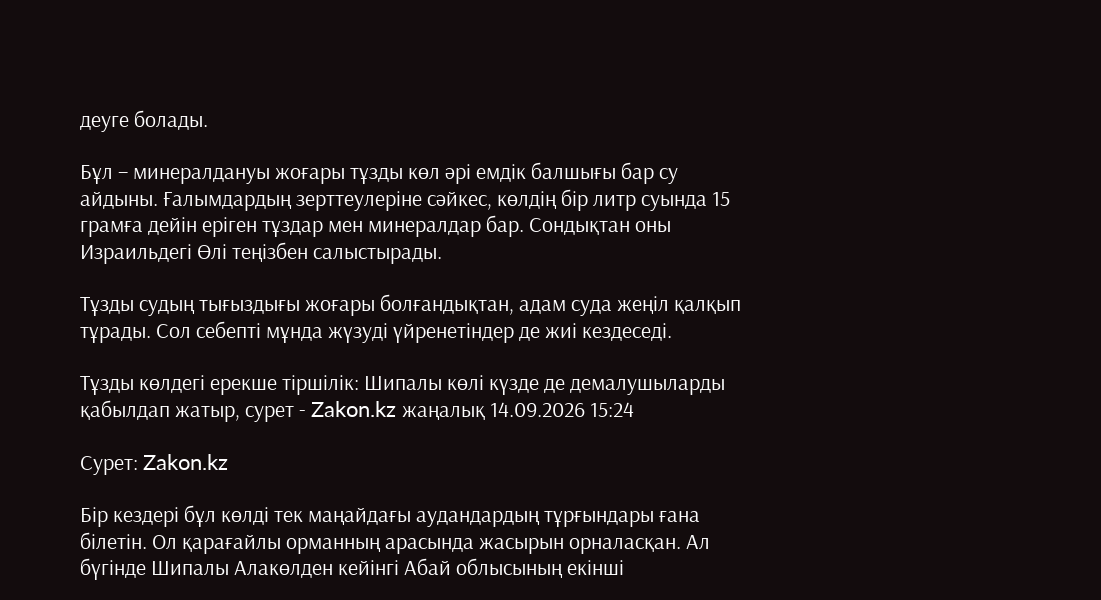деуге болады.

Бұл – минералдануы жоғары тұзды көл әрі емдік балшығы бар су айдыны. Ғалымдардың зерттеулеріне сәйкес, көлдің бір литр суында 15 грамға дейін еріген тұздар мен минералдар бар. Сондықтан оны Израильдегі Өлі теңізбен салыстырады.

Тұзды судың тығыздығы жоғары болғандықтан, адам суда жеңіл қалқып тұрады. Сол себепті мұнда жүзуді үйренетіндер де жиі кездеседі.

Тұзды көлдегі ерекше тіршілік: Шипалы көлі күзде де демалушыларды қабылдап жатыр, сурет - Zakon.kz жаңалық 14.09.2026 15:24

Сурет: Zakon.kz

Бір кездері бұл көлді тек маңайдағы аудандардың тұрғындары ғана білетін. Ол қарағайлы орманның арасында жасырын орналасқан. Ал бүгінде Шипалы Алакөлден кейінгі Абай облысының екінші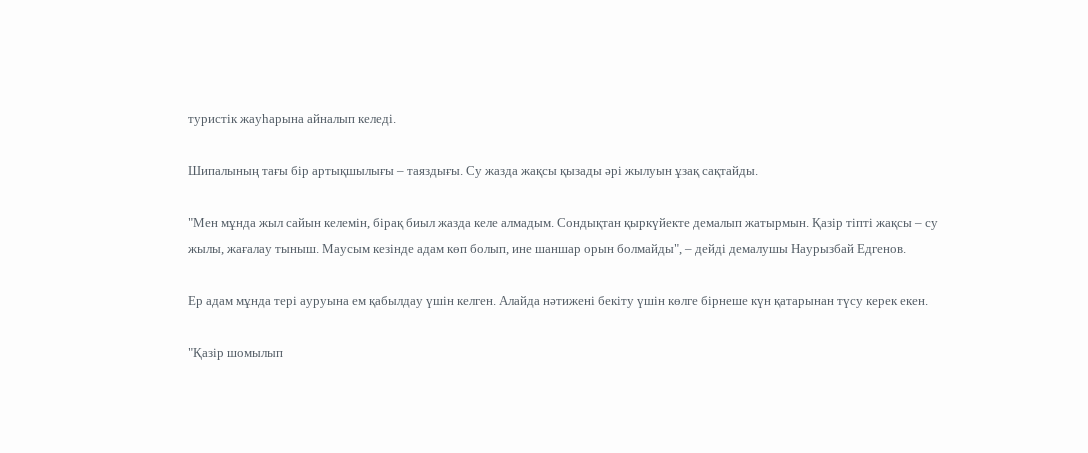туристік жауһарына айналып келеді.

Шипалының тағы бір артықшылығы – таяздығы. Су жазда жақсы қызады әрі жылуын ұзақ сақтайды.

"Мен мұнда жыл сайын келемін, бірақ биыл жазда келе алмадым. Сондықтан қыркүйекте демалып жатырмын. Қазір тіпті жақсы – су жылы, жағалау тыныш. Маусым кезінде адам көп болып, ине шаншар орын болмайды", – дейді демалушы Наурызбай Едгенов.

Ер адам мұнда тері ауруына ем қабылдау үшін келген. Алайда нәтижені бекіту үшін көлге бірнеше күн қатарынан түсу керек екен.

"Қазір шомылып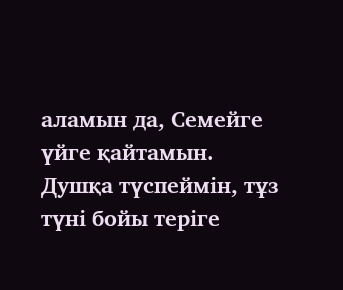аламын да, Семейге үйге қайтамын. Душқа түспеймін, тұз түні бойы теріге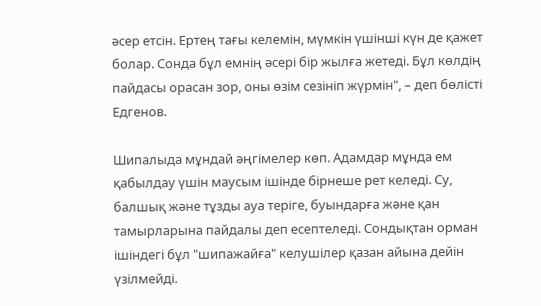әсер етсін. Ертең тағы келемін, мүмкін үшінші күн де қажет болар. Сонда бұл емнің әсері бір жылға жетеді. Бұл көлдің пайдасы орасан зор, оны өзім сезініп жүрмін", – деп бөлісті Едгенов.

Шипалыда мұндай әңгімелер көп. Адамдар мұнда ем қабылдау үшін маусым ішінде бірнеше рет келеді. Су, балшық және тұзды ауа теріге, буындарға және қан тамырларына пайдалы деп есептеледі. Сондықтан орман ішіндегі бұл "шипажайға" келушілер қазан айына дейін үзілмейді.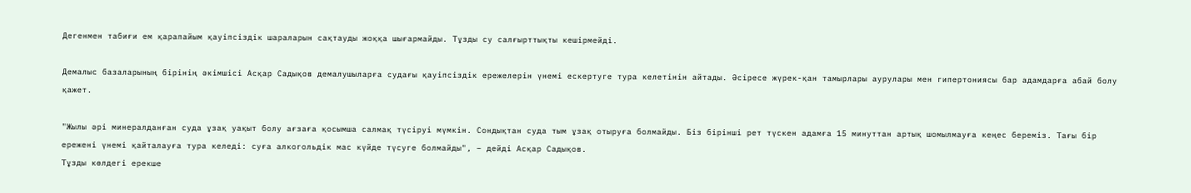Дегенмен табиғи ем қарапайым қауіпсіздік шараларын сақтауды жоққа шығармайды. Тұзды су салғырттықты кешірмейді.

Демалыс базаларының бірінің әкімшісі Асқар Садықов демалушыларға судағы қауіпсіздік ережелерін үнемі ескертуге тура келетінін айтады. Әсіресе жүрек-қан тамырлары аурулары мен гипертониясы бар адамдарға абай болу қажет.

"Жылы әрі минералданған суда ұзақ уақыт болу ағзаға қосымша салмақ түсіруі мүмкін. Сондықтан суда тым ұзақ отыруға болмайды. Біз бірінші рет түскен адамға 15 минуттан артық шомылмауға кеңес береміз. Тағы бір ережені үнемі қайталауға тура келеді: суға алкогольдік мас күйде түсуге болмайды", – дейді Асқар Садықов.
Тұзды көлдегі ерекше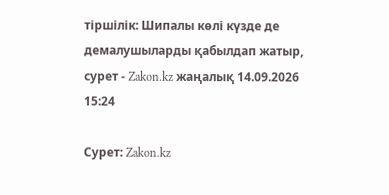тіршілік: Шипалы көлі күзде де демалушыларды қабылдап жатыр, сурет - Zakon.kz жаңалық 14.09.2026 15:24

Сурет: Zakon.kz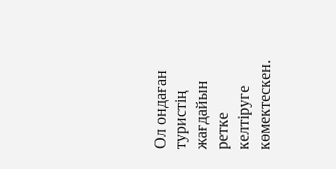Ол ондаған туристің жағдайын ретке келтіруге көмектескен.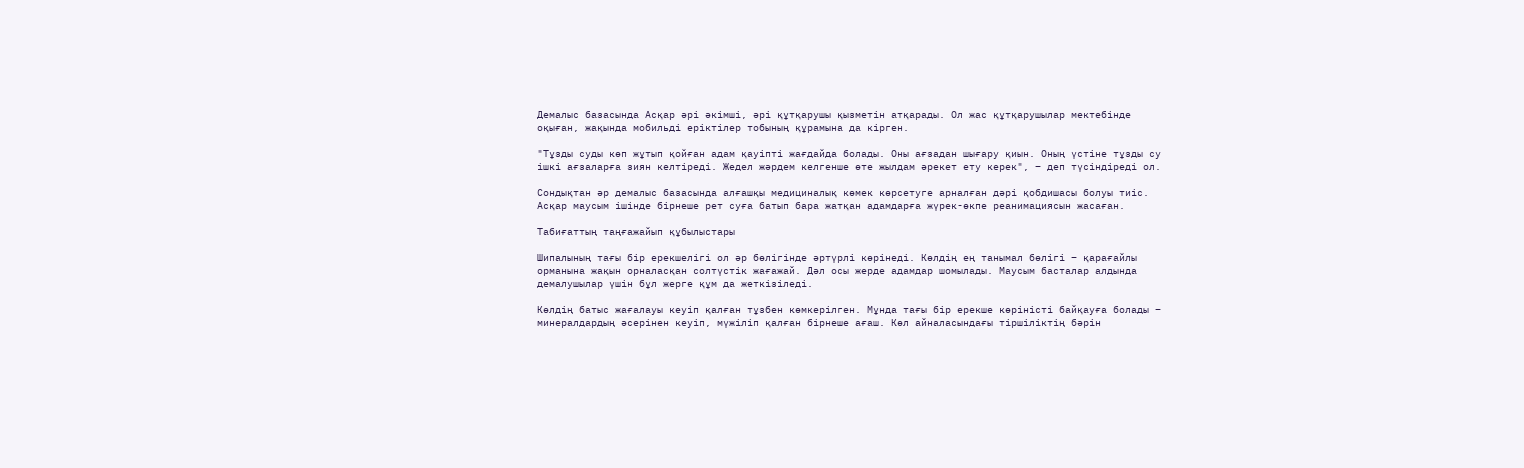Демалыс базасында Асқар әрі әкімші, әрі құтқарушы қызметін атқарады. Ол жас құтқарушылар мектебінде оқыған, жақында мобильді еріктілер тобының құрамына да кірген.

"Тұзды суды көп жұтып қойған адам қауіпті жағдайда болады. Оны ағзадан шығару қиын. Оның үстіне тұзды су ішкі ағзаларға зиян келтіреді. Жедел жәрдем келгенше өте жылдам әрекет ету керек", – деп түсіндіреді ол.

Сондықтан әр демалыс базасында алғашқы медициналық көмек көрсетуге арналған дәрі қобдишасы болуы тиіс. Асқар маусым ішінде бірнеше рет суға батып бара жатқан адамдарға жүрек-өкпе реанимациясын жасаған.

Табиғаттың таңғажайып құбылыстары

Шипалының тағы бір ерекшелігі ол әр бөлігінде әртүрлі көрінеді. Көлдің ең танымал бөлігі – қарағайлы орманына жақын орналасқан солтүстік жағажай. Дәл осы жерде адамдар шомылады. Маусым басталар алдында демалушылар үшін бұл жерге құм да жеткізіледі.

Көлдің батыс жағалауы кеуіп қалған тұзбен көмкерілген. Мұнда тағы бір ерекше көріністі байқауға болады – минералдардың әсерінен кеуіп, мүжіліп қалған бірнеше ағаш. Көл айналасындағы тіршіліктің бәрін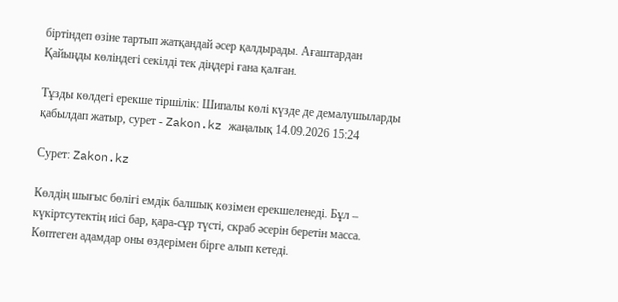біртіндеп өзіне тартып жатқандай әсер қалдырады. Ағаштардан Қайыңды көліндегі секілді тек діңдері ғана қалған.

Тұзды көлдегі ерекше тіршілік: Шипалы көлі күзде де демалушыларды қабылдап жатыр, сурет - Zakon.kz жаңалық 14.09.2026 15:24

Сурет: Zakon.kz

Көлдің шығыс бөлігі емдік балшық көзімен ерекшеленеді. Бұл – күкіртсутектің иісі бар, қара-сұр түсті, скраб әсерін беретін масса. Көптеген адамдар оны өздерімен бірге алып кетеді.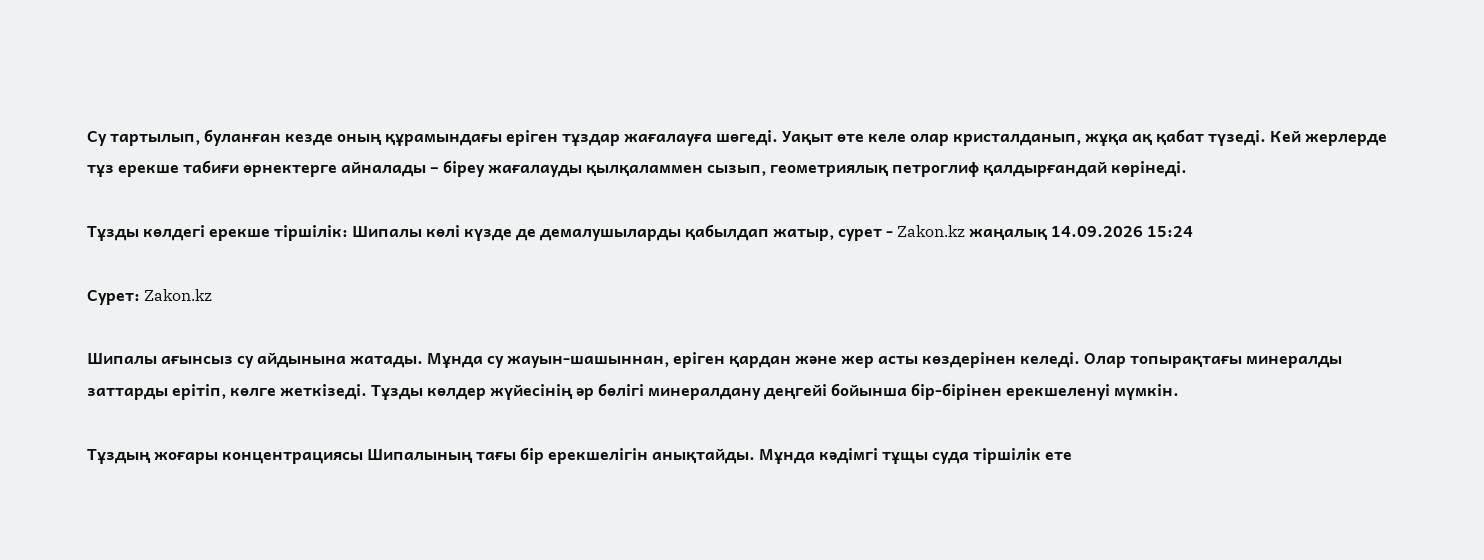Су тартылып, буланған кезде оның құрамындағы еріген тұздар жағалауға шөгеді. Уақыт өте келе олар кристалданып, жұқа ақ қабат түзеді. Кей жерлерде тұз ерекше табиғи өрнектерге айналады – біреу жағалауды қылқаламмен сызып, геометриялық петроглиф қалдырғандай көрінеді.

Тұзды көлдегі ерекше тіршілік: Шипалы көлі күзде де демалушыларды қабылдап жатыр, сурет - Zakon.kz жаңалық 14.09.2026 15:24

Сурет: Zakon.kz

Шипалы ағынсыз су айдынына жатады. Мұнда су жауын-шашыннан, еріген қардан және жер асты көздерінен келеді. Олар топырақтағы минералды заттарды ерітіп, көлге жеткізеді. Тұзды көлдер жүйесінің әр бөлігі минералдану деңгейі бойынша бір-бірінен ерекшеленуі мүмкін.

Тұздың жоғары концентрациясы Шипалының тағы бір ерекшелігін анықтайды. Мұнда кәдімгі тұщы суда тіршілік ете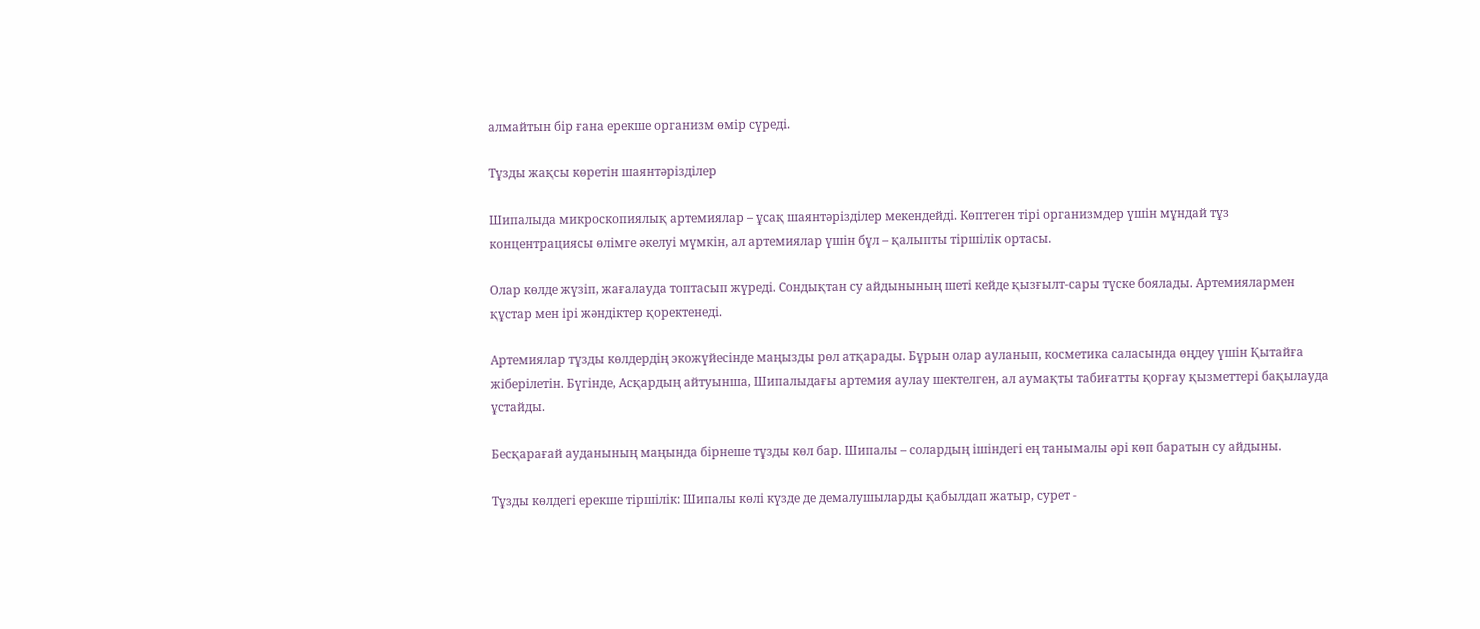алмайтын бір ғана ерекше организм өмір сүреді.

Тұзды жақсы көретін шаянтәрізділер

Шипалыда микроскопиялық артемиялар – ұсақ шаянтәрізділер мекендейді. Көптеген тірі организмдер үшін мұндай тұз концентрациясы өлімге әкелуі мүмкін, ал артемиялар үшін бұл – қалыпты тіршілік ортасы.

Олар көлде жүзіп, жағалауда топтасып жүреді. Сондықтан су айдынының шеті кейде қызғылт-сары түске боялады. Артемиялармен құстар мен ірі жәндіктер қоректенеді.

Артемиялар тұзды көлдердің экожүйесінде маңызды рөл атқарады. Бұрын олар ауланып, косметика саласында өңдеу үшін Қытайға жіберілетін. Бүгінде, Асқардың айтуынша, Шипалыдағы артемия аулау шектелген, ал аумақты табиғатты қорғау қызметтері бақылауда ұстайды.

Бесқарағай ауданының маңында бірнеше тұзды көл бар. Шипалы – солардың ішіндегі ең танымалы әрі көп баратын су айдыны.

Тұзды көлдегі ерекше тіршілік: Шипалы көлі күзде де демалушыларды қабылдап жатыр, сурет -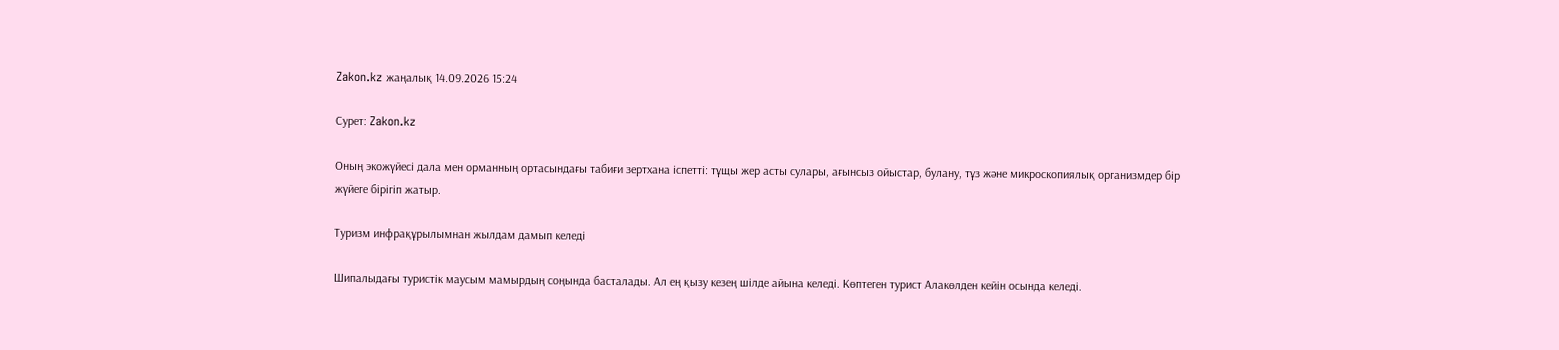Zakon.kz жаңалық 14.09.2026 15:24

Сурет: Zakon.kz

Оның экожүйесі дала мен орманның ортасындағы табиғи зертхана іспетті: тұщы жер асты сулары, ағынсыз ойыстар, булану, тұз және микроскопиялық организмдер бір жүйеге бірігіп жатыр.

Туризм инфрақұрылымнан жылдам дамып келеді

Шипалыдағы туристік маусым мамырдың соңында басталады. Ал ең қызу кезең шілде айына келеді. Көптеген турист Алакөлден кейін осында келеді.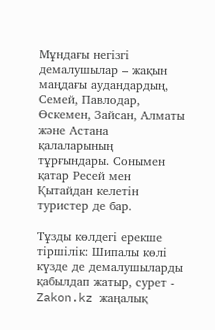Мұндағы негізгі демалушылар – жақын маңдағы аудандардың, Семей, Павлодар, Өскемен, Зайсан, Алматы және Астана қалаларының тұрғындары. Сонымен қатар Ресей мен Қытайдан келетін туристер де бар.

Тұзды көлдегі ерекше тіршілік: Шипалы көлі күзде де демалушыларды қабылдап жатыр, сурет - Zakon.kz жаңалық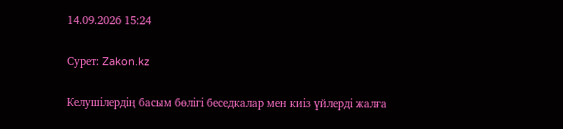14.09.2026 15:24

Сурет: Zakon.kz

Келушілердің басым бөлігі беседкалар мен киіз үйлерді жалға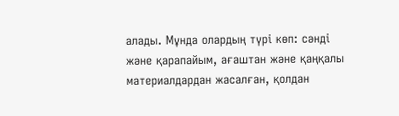алады. Мұнда олардың түрі көп: сәнді және қарапайым, ағаштан және қаңқалы материалдардан жасалған, қолдан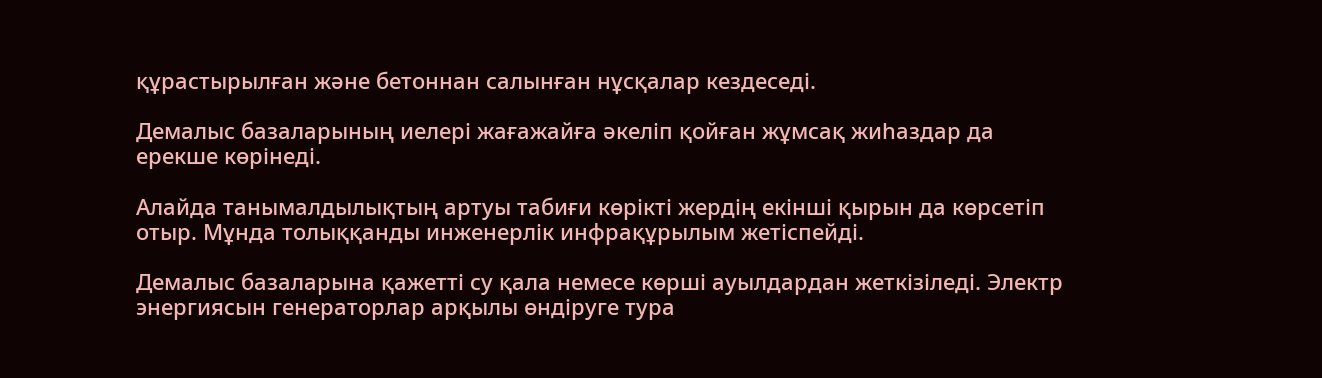құрастырылған және бетоннан салынған нұсқалар кездеседі.

Демалыс базаларының иелері жағажайға әкеліп қойған жұмсақ жиһаздар да ерекше көрінеді.

Алайда танымалдылықтың артуы табиғи көрікті жердің екінші қырын да көрсетіп отыр. Мұнда толыққанды инженерлік инфрақұрылым жетіспейді.

Демалыс базаларына қажетті су қала немесе көрші ауылдардан жеткізіледі. Электр энергиясын генераторлар арқылы өндіруге тура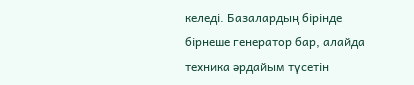келеді. Базалардың бірінде бірнеше генератор бар, алайда техника әрдайым түсетін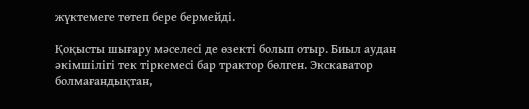жүктемеге төтеп бере бермейді.

Қоқысты шығару мәселесі де өзекті болып отыр. Биыл аудан әкімшілігі тек тіркемесі бар трактор бөлген. Экскаватор болмағандықтан,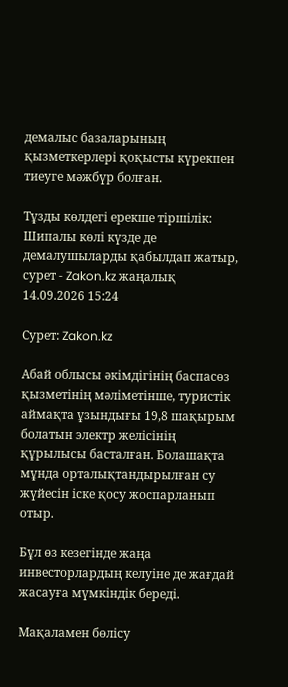демалыс базаларының қызметкерлері қоқысты күрекпен тиеуге мәжбүр болған.

Тұзды көлдегі ерекше тіршілік: Шипалы көлі күзде де демалушыларды қабылдап жатыр, сурет - Zakon.kz жаңалық 14.09.2026 15:24

Сурет: Zakon.kz

Абай облысы әкімдігінің баспасөз қызметінің мәліметінше, туристік аймақта ұзындығы 19,8 шақырым болатын электр желісінің құрылысы басталған. Болашақта мұнда орталықтандырылған су жүйесін іске қосу жоспарланып отыр.

Бұл өз кезегінде жаңа инвесторлардың келуіне де жағдай жасауға мүмкіндік береді.

Мақаламен бөлісу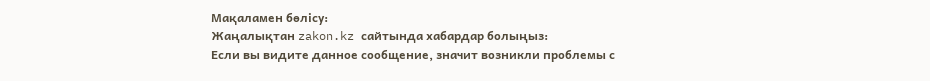Мақаламен бөлісу:
Жаңалықтан zakon.kz сайтында хабардар болыңыз:
Если вы видите данное сообщение, значит возникли проблемы с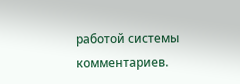работой системы комментариев.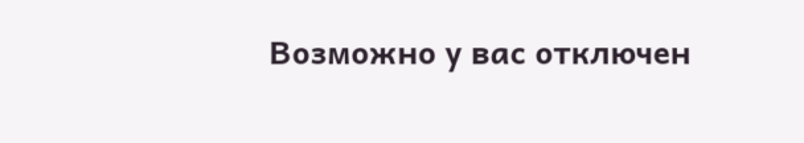Возможно у вас отключен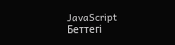JavaScript
Беттегі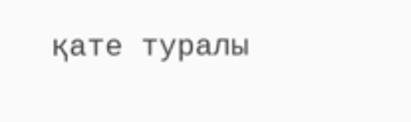қате туралы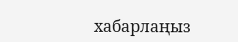хабарлаңыз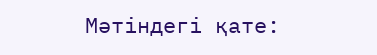Мәтіндегі қате: